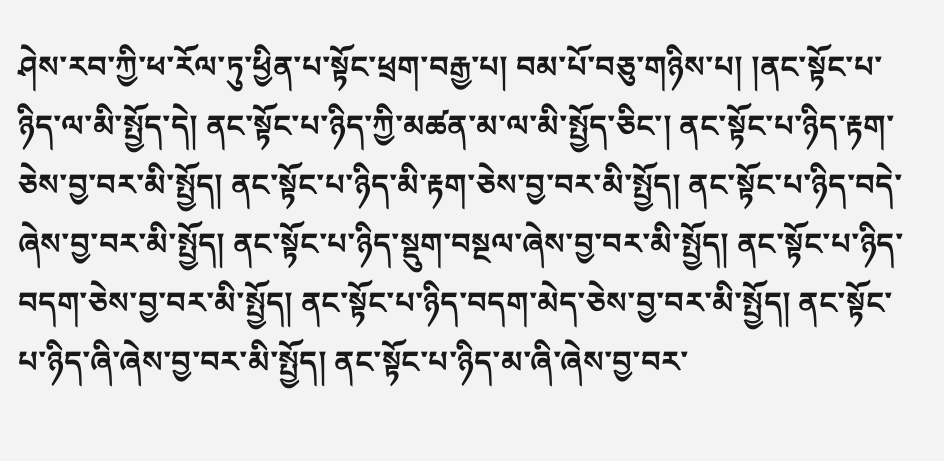ཤེས་རབ་ཀྱི་ཕ་རོལ་ཏུ་ཕྱིན་པ་སྟོང་ཕྲག་བརྒྱ་པ། བམ་པོ་བཅུ་གཉིས་པ། །ནང་སྟོང་པ་ཉིད་ལ་མི་སྤྱོད་དེ། ནང་སྟོང་པ་ཉིད་ཀྱི་མཚན་མ་ལ་མི་སྤྱོད་ཅིང་། ནང་སྟོང་པ་ཉིད་རྟག་ཅེས་བྱ་བར་མི་སྤྱོད། ནང་སྟོང་པ་ཉིད་མི་རྟག་ཅེས་བྱ་བར་མི་སྤྱོད། ནང་སྟོང་པ་ཉིད་བདེ་ཞེས་བྱ་བར་མི་སྤྱོད། ནང་སྟོང་པ་ཉིད་སྡུག་བསྔལ་ཞེས་བྱ་བར་མི་སྤྱོད། ནང་སྟོང་པ་ཉིད་བདག་ཅེས་བྱ་བར་མི་སྤྱོད། ནང་སྟོང་པ་ཉིད་བདག་མེད་ཅེས་བྱ་བར་མི་སྤྱོད། ནང་སྟོང་པ་ཉིད་ཞི་ཞེས་བྱ་བར་མི་སྤྱོད། ནང་སྟོང་པ་ཉིད་མ་ཞི་ཞེས་བྱ་བར་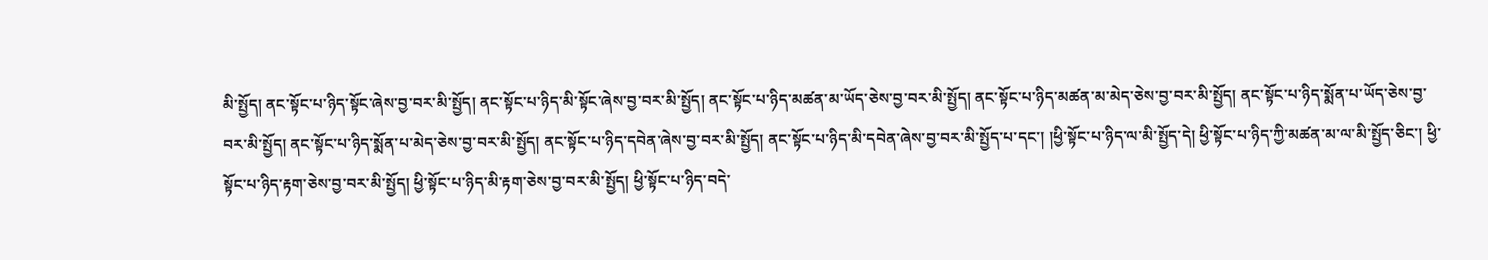མི་སྤྱོད། ནང་སྟོང་པ་ཉིད་སྟོང་ཞེས་བྱ་བར་མི་སྤྱོད། ནང་སྟོང་པ་ཉིད་མི་སྟོང་ཞེས་བྱ་བར་མི་སྤྱོད། ནང་སྟོང་པ་ཉིད་མཚན་མ་ཡོད་ཅེས་བྱ་བར་མི་སྤྱོད། ནང་སྟོང་པ་ཉིད་མཚན་མ་མེད་ཅེས་བྱ་བར་མི་སྤྱོད། ནང་སྟོང་པ་ཉིད་སྨོན་པ་ཡོད་ཅེས་བྱ་བར་མི་སྤྱོད། ནང་སྟོང་པ་ཉིད་སྨོན་པ་མེད་ཅེས་བྱ་བར་མི་སྤྱོད། ནང་སྟོང་པ་ཉིད་དབེན་ཞེས་བྱ་བར་མི་སྤྱོད། ནང་སྟོང་པ་ཉིད་མི་དབེན་ཞེས་བྱ་བར་མི་སྤྱོད་པ་དང་། །ཕྱི་སྟོང་པ་ཉིད་ལ་མི་སྤྱོད་དེ། ཕྱི་སྟོང་པ་ཉིད་ཀྱི་མཚན་མ་ལ་མི་སྤྱོད་ཅིང་། ཕྱི་སྟོང་པ་ཉིད་རྟག་ཅེས་བྱ་བར་མི་སྤྱོད། ཕྱི་སྟོང་པ་ཉིད་མི་རྟག་ཅེས་བྱ་བར་མི་སྤྱོད། ཕྱི་སྟོང་པ་ཉིད་བདེ་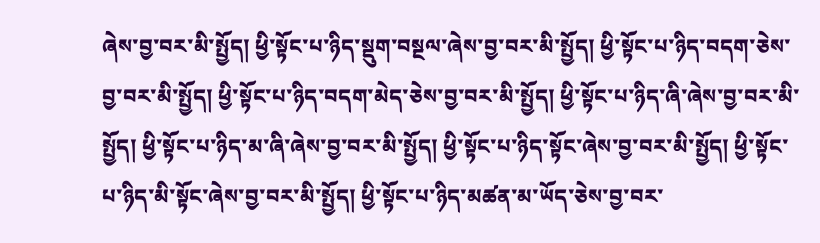ཞེས་བྱ་བར་མི་སྤྱོད། ཕྱི་སྟོང་པ་ཉིད་སྡུག་བསྔལ་ཞེས་བྱ་བར་མི་སྤྱོད། ཕྱི་སྟོང་པ་ཉིད་བདག་ཅེས་བྱ་བར་མི་སྤྱོད། ཕྱི་སྟོང་པ་ཉིད་བདག་མེད་ཅེས་བྱ་བར་མི་སྤྱོད། ཕྱི་སྟོང་པ་ཉིད་ཞི་ཞེས་བྱ་བར་མི་སྤྱོད། ཕྱི་སྟོང་པ་ཉིད་མ་ཞི་ཞེས་བྱ་བར་མི་སྤྱོད། ཕྱི་སྟོང་པ་ཉིད་སྟོང་ཞེས་བྱ་བར་མི་སྤྱོད། ཕྱི་སྟོང་པ་ཉིད་མི་སྟོང་ཞེས་བྱ་བར་མི་སྤྱོད། ཕྱི་སྟོང་པ་ཉིད་མཚན་མ་ཡོད་ཅེས་བྱ་བར་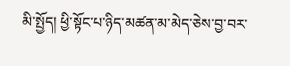མི་སྤྱོད། ཕྱི་སྟོང་པ་ཉིད་མཚན་མ་མེད་ཅེས་བྱ་བར་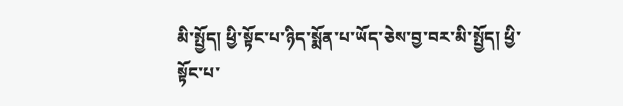མི་སྤྱོད། ཕྱི་སྟོང་པ་ཉིད་སྨོན་པ་ཡོད་ཅེས་བྱ་བར་མི་སྤྱོད། ཕྱི་སྟོང་པ་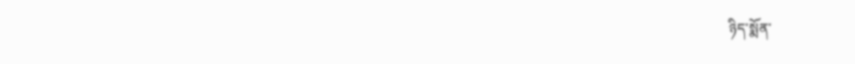ཉིད་སྨོན་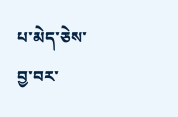པ་མེད་ཅེས་བྱ་བར་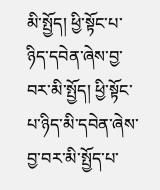མི་སྤྱོད། ཕྱི་སྟོང་པ་ཉིད་དབེན་ཞེས་བྱ་བར་མི་སྤྱོད། ཕྱི་སྟོང་པ་ཉིད་མི་དབེན་ཞེས་བྱ་བར་མི་སྤྱོད་པ་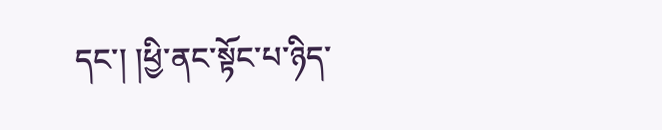དང་། །ཕྱི་ནང་སྟོང་པ་ཉིད་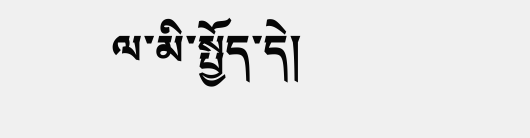ལ་མི་སྤྱོད་དེ།